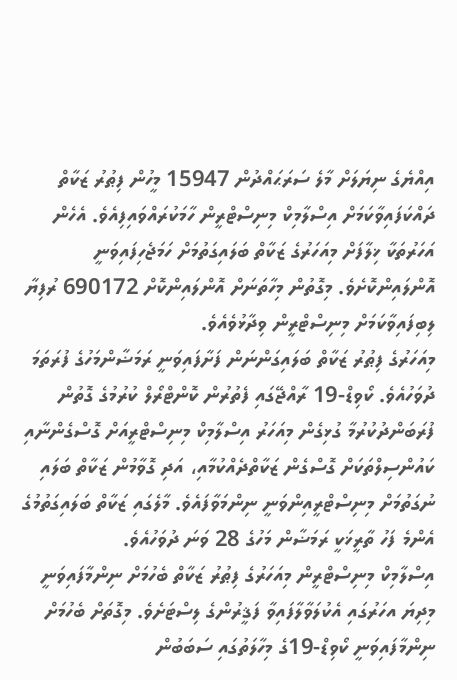އިއްޔެގެ ނިޔަލަށް މާލެ ސަރަޙައްދުން 15947 މީހުން ފިޠުރު ޒަކާތް ދައްކަފައިވާކަމަށް އިސްލާމިކް މިނިސްޓްރީން ހާމަކުރައްވައިފިއެވެ. އެހެން އަހަރުތަކާ ޚިލާފަށް މިއަހަރުގެ ޒަކާތް ބަލައިގަތުމަށް ހަމަޖެހިފައިވަނީ އޮންލައިންކޮށެވެ. މިގޮތުން މިހާތަނަށް އޮންލައިންކޮށް 690172 ރުފިޔާ ލިބިފައިވާކަމަށް މިނިސްޓްރީން ވިދާޅުވެއެވެ.
މިއަހަރުގެ ފިޠުރު ޒަކާތް ބަލައިގަންނަން ފަށާފައިވަނީ ރަމަޟާންމަހުގެ ފުރަތަމަ ދުވަހުއެވެ. ކޯވިޑް-19 ރާއްޖޭގައި ފެތުރުން ކޮންޓްރޯލް ކުރުމުގެ ގޮތުން ފުރަބަންދުކުރުމާ ގުޅިގެން މިއަހަރު އިސްލާމިކް މިނިސްޓްރީއަށް ގޮސްގެންނާއި ކައުންސިލްތަކަށް ގޮސްގެން ޒަކާތްދެއްކުމާއި، އަދި ގޮވާމުން ޒަކާތް ބަލައި ނުގަތުމަށް މިނިސްޓްރީއިންވަނީ ނިންމަވާފައެވެ. މާލެގައި ޒަކާތް ބަލައިގަތުމުގެ އެންމެ ފަހު ތާރީޚަކީ ރަމަޟާން މަހުގެ 28 ވަނަ ދުވަހުއެވެ.
އިސްލާމިކް މިނިސްޓްރީން މިއަހަރުގެ ފިޠުރު ޒަކާތް ބެހުމަށް ނިންމާފައިވަނީ މިދިޔަ އހަރުގައި އެކުލަވާލާފައިވާ ފަޤީރުންގެ ލިސްޓަށެވެ. މިގޮތަށް ބެހުމަށް ނިންމާފައިވަނީ ކޯވިޑް-19ގެ މިހާލަތުގައި ސަބަބުން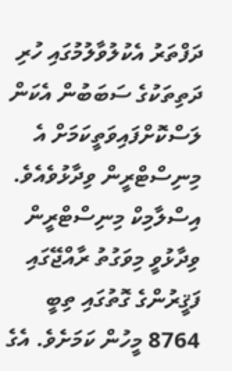ދަފްތަރު އެކުލުވާލުމުގައި ހުރި ދަތިތަކުގެ ސަބަބުން އެކަން ލަސްކޮށްފައިވަތީކަމަށް އެ މިނިސްޓްރީން ވިދާޅުވެއެވެ. އިސްލާމިކް މިނިސްޓްރީން ވިދާޅުވީ މިވަގުތު ރާއްޖޭގައި ފަޤީރުންގެ ގޮތުގައި ތިބީ 8764 މީހުން ކަމަށެވެ. އެގެ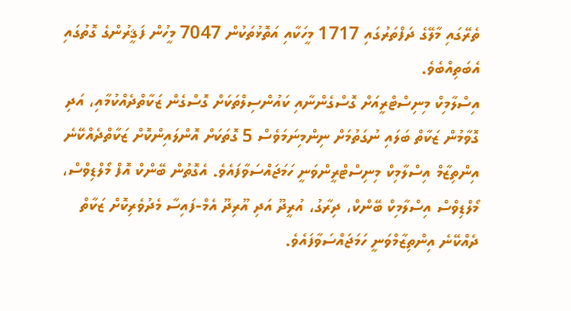ތެރޭގައި މާލޭގެ ދަފްތަރުގައި 1717 މީހަކާއި އަތޮޅުތަކުން 7047 މީހުން ފަޤީރުންގެ ގޮތުގައި އެބަތިއްބެވެ.
އިސްލާމިކް މިނިސްޓްރީއަށް ގޮސްގެންނާއި ކައުންސިލްތަކަށް ގޮސްގެން ޒަކާތްދެއްކުމާއި، އަދި ގޮވާމުން ޒަކާތް ބަލައި ނުގަތުމަށް ނިންމިނަމަވެސް 5 ގޮތަކަށް އޮންލައިންކޮށް ޒަކާތްދެއްކޭނެ އިންތިޒާމް އިސްލާމިކް މިނިސްޓްރީންވަނީ ހަމަޖައްސަވާފައެވެ. އެގޮތުން ބޭންކް އޮފް މޯލްޑިވްސް، މޯލްޑިވްސް އިސްލާމިކް ބޭންކް، ދިރާގު، އުރީދޫ އަދި އޫރިދޫ އެމް-ފައިސާ މެދުވެރިކޮށް ޒަކާތް ދެއްކޭނެ އިންތިޒާމްވަނީ ހަމަޖައްސަވާފައެވެ.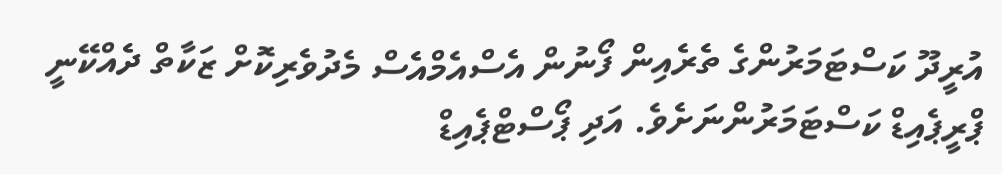އުރީދޫ ކަސްޓަމަރުންގެ ތެރެއިން ފޯނުން އެސްއެމްއެސް މެދުވެރިކޮށް ޒަކާތް ދެއްކޭނީ ޕްރީޕެއިޑް ކަސްޓަމަރުންނަށެވެ. އަދި ޕޯސްޓްޕެއިޑް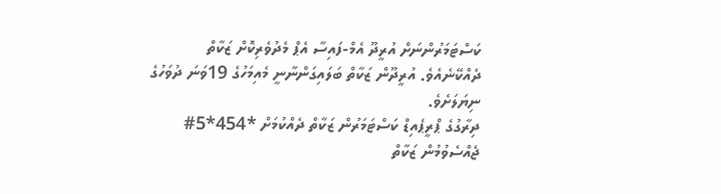ކަސްޓަމަރުންނަށް އުރީދޫ އެމް-ފައިސާ އެޕް މެދުވެރިކޮށް ޒަކާތް ދެއްކޭނެއެވެ. އުރީދޫން ޒަކާތް ބަލައިގަންނާނީ މެއިމަހުގެ 19ވަނަ ދުވަހުގެ ނިޔަލަށެވެ.
ދިރާގުގެ ޕްރީޕެއިޑް ކަސްޓަމަރުން ޒަކާތް ދެއްކުމަށް *454*5# ޖެއްސެވުމުން ޒަކާތް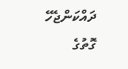ދައްކަންޖެހޭ ގޮތުގެ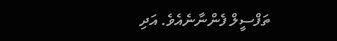ތަފްސީލް ފެންނާނެއެވެ. އަދި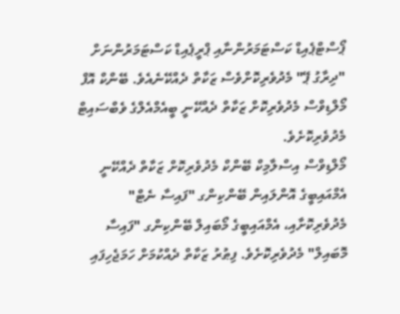ޕޯސްޓްޕެއިޑް ކަސްޓަމަރުންނާއި ޕްރީޕެއިޑް ކަސްޓަމަރުންނަށް "ދިރާގު ޕޭ" މެދުވެރިކޮށްވެސް ޒަކާތް ދެއްކޭނެއެވެ. ބޭންކް އޮފް މޯލްޑިވްސް މެދުވެރިކޮށް ޒަކާތް ދެއްކޭނީ ބީއެމްއެލްގެ ވެބްސައިޓް މެދުވެރިކޮށެވެ.
މޯލްޑިވްސް އިސްލާމިކް ބޭންކް މެދުވެރިކޮށް ޒަކާތް ދެއްކޭނީ އެމްއައިބީގެ އޮންލައިން ބޭންކިންގ "ފައިސާ ނެޓް" މެދުވެރިކޮށާއި، އެމްއައިބީގެ މޯބައިލް ބޭންކިންގ "ފައިސާ މޮބައިލް" މެދުވެރިކޮށެވެ. ފިޠުރު ޒަކާތް ދެއްކުމަށް ހަމަޖެހިފައި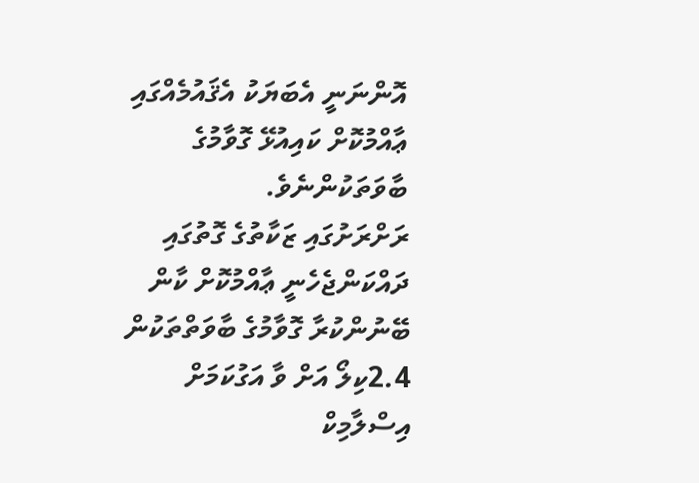އޮންނަނީ އެބަޔަކު އެޤައުމެއްގައި ޢާއްމުކޮށް ކައިއުޅޭ ގޮވާމުގެ ބާވަތަކުންނެވެ.
ރަށްރަށުގައި ޒަކާތުގެ ގޮތުގައި ދައްކަންޖެހެނީ ޢާއްމުކޮށް ކާން ބޭނުންކުރާ ގޮވާމުގެ ބާވަތްތަކުން 2.4ކިލޯ އަށް ވާ އަގުކަމަށް އިސްލާމިކް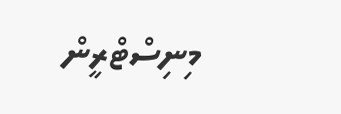މިނިސްޓްރީން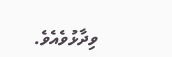ވިދާޅުވެއެވެ.